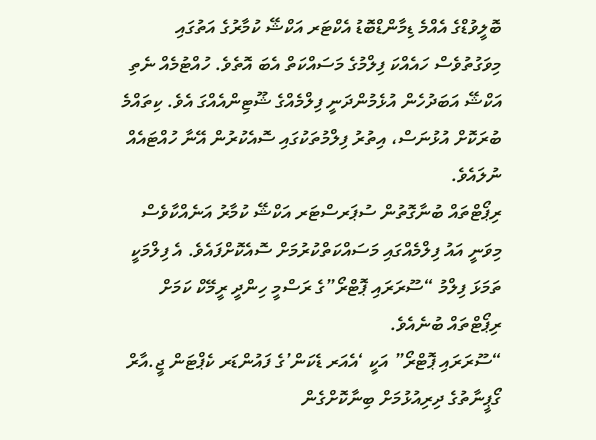ބޮލީވުޑްގެ އެއްމެ ޑިމާންޑްބޮޑު އެކްޓަރ އަކްޝޭ ކުމާރުގެ އަތުގައި މިވަގުތުވެސް ހައެއްކަ ފިލްމުގެ މަސައްކަތް އެބަ އޮތެވެ. ހުއްޓުމެއް ނެތި އަކްޝޭ އަބަދުހެން އުޅެމުންދަނީ ފިލްމެއްގެ ޝޫޓިންއެއްގަ އެވެ. ކިތައްމެ ބުރަކޮށް އުޅުނަސް، އިތުރު ފިލްމުތަކުގައި ސޮއެކުރުން އޭނާ ހުއްޓައެއް ނުލައެވެ.
ރިޕޯޓްތައް ބުނާގޮތުން ސުޕަރސްޓަރ އަކްޝޭ ކުމާރު އަނެއްކާވެސް މިވަނީ އައު ފިލްމެއްގައި މަސައްކަތްކުރުމަށް ސޮއެކޮށްފައެވެ. އެ ފިލްމަކީ ތަމަޅަ ފިލްމު “ސޫރަރައި ޕޮޓްރޯ”ގެ ރަސްމީ ހިންދީ ރީމޭކް ކަމަށް ރިޕޯޓްތައް ބުނެއެވެ.
“ސޫރަރައި ޕޮޓްރޯ” އަކީ ‘އެއަރ ޑެކަން’ގެ ފައުންޑަރ ކެޕްޓަން ޖީ.އާރް ގޯޕީނާތުގެ ދިރިއުޅުމަށް ބިނާކޮށްގެން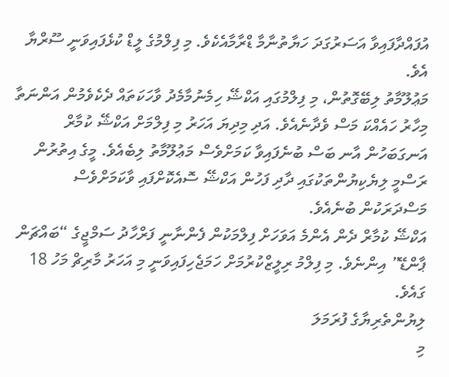އުފައްދާފައިވާ އަސަރުގަދަ ހަޔާތުނާމާ ޑްރާމާއެކެވެ. މި ފިލްމުގެ ލީޑް ކުޅެފައިވަނީ ސޫރްޔާ އެވެ.
މަޢުލޫމާތު ލިބޭގޮތުން، މި ފިލްމުގައި އަކްޝޭ ހިމެނުމާމެދު ވާހަކަތައް ދެކެވެމުން އަންނަތާ މިހާރު ހައެއްކަ މަސް ވެދާނެއެވެ. އަދި މިދިޔަ އަހަރު މި ފިލްމަށް އަކްޝޭ ކުމާރް އަނގަބަހުން އާނ ބަސް ބުނެފައިވާ ކަމަށްވެސް މަޢުލޫމާތު ލިބެއެވެ. މީގެ އިތުރުން ރަސްމީ ލިޔެކިޔުންތަކުގައި ދާދި ފަހުން އަކްޝޭ ސޮއެކޮށްފައި ވާކަމަށްވެސް މަސްދަރަކުން ބުނެއެވެ.
އަކްޝޭ ކުމާރް ދެން އެންމެ އަވަހަށް ފިލްމަކުން ފެންނާނީ ފަރްހާދު ސަމްޖީގެ “ބައްޗަން ޕާންޑޭ” އިންނެވެ. މި ފިލްމު ރިލީޒްކުރުމަށް ހަމަޖެހިފައިވަނީ މި އަހަރު މާރިޗް މަހު 18 ގައެވެ.
ލިޔުންތެރިޔާގެ ފުރަމަލަ
މި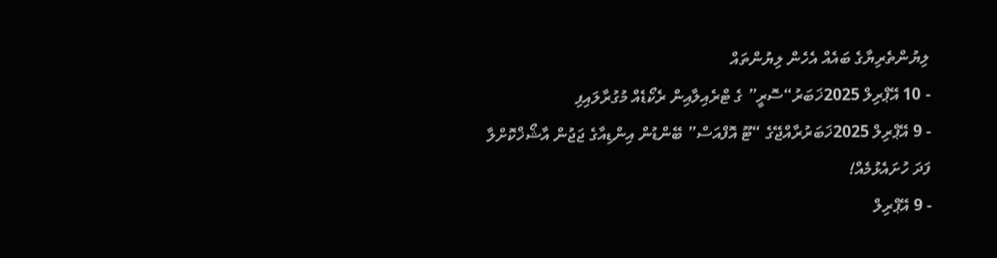ލިޔުންތެރިޔާގެ ބައެއް އެހެން ލިޔުންތައް
- 10 އޭޕްރިލް 2025ޚަބަރު“ސޮރީ” ގެ ޓްރެއިލާއިން ރެކޯޑެއް މުގުރާލައިފި
- 9 އޭޕްރިލް 2025ޚަބަރުރާއްޖޭގެ “ޓޫ އޮފްއަސް” ބޭންޑުން އިންޑިއާގެ ޖަޖުން އާޝޯޚްކޮށްލާ ފަދަ ހުށައެޅުމެއް!
- 9 އޭޕްރިލް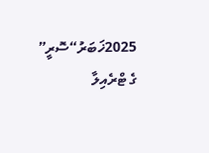2025ޚަބަރު“ސޮރީ” ގެ ޓްރެއިލާ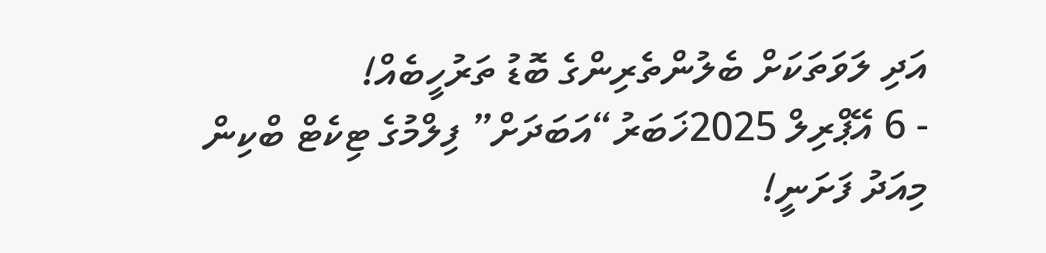އަދި ލަވަތަކަށް ބެލުންތެރިންގެ ބޮޑު ތަރުހީބެއް!
- 6 އޭޕްރިލް 2025ޚަބަރު“އަބަދަށް” ފިލްމުގެ ޓިކެޓް ބްކިން މިއަދު ފަށަނީ!